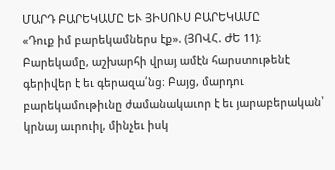ՄԱՐԴ ԲԱՐԵԿԱՄԸ ԵՒ ՅԻՍՈՒՍ ԲԱՐԵԿԱՄԸ
«Դուք իմ բարեկամներս էք». (ՅՈՎՀ. ԺԵ 11)։
Բարեկամը, աշխարհի վրայ ամէն հարստութենէ գերիվեր է եւ գերազա՛նց։ Բայց, մարդու բարեկամութիւնը ժամանակաւոր է եւ յարաբերական՝ կրնայ աւրուիլ, մինչեւ իսկ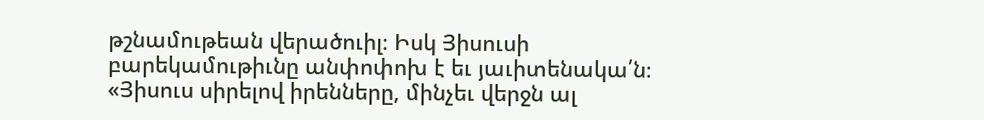թշնամութեան վերածուիլ։ Իսկ Յիսուսի բարեկամութիւնը անփոփոխ է եւ յաւիտենակա՛ն։ «Յիսուս սիրելով իրենները, մինչեւ վերջն ալ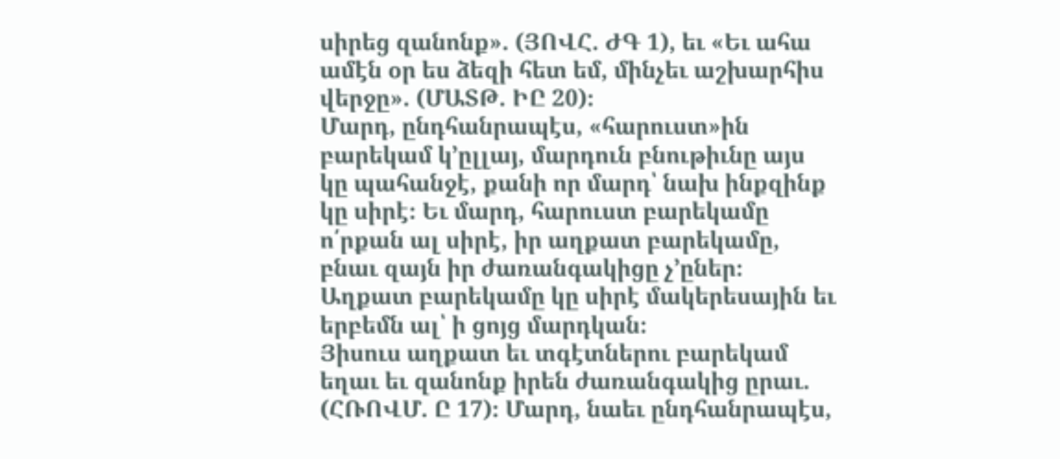սիրեց զանոնք». (ՅՈՎՀ. ԺԳ 1), եւ «Եւ ահա ամէն օր ես ձեզի հետ եմ, մինչեւ աշխարհիս վերջը». (ՄԱՏԹ. ԻԸ 20)։
Մարդ, ընդհանրապէս, «հարուստ»ին բարեկամ կ՚ըլլայ, մարդուն բնութիւնը այս կը պահանջէ, քանի որ մարդ՝ նախ ինքզինք կը սիրէ։ Եւ մարդ, հարուստ բարեկամը ո՛րքան ալ սիրէ, իր աղքատ բարեկամը, բնաւ զայն իր ժառանգակիցը չ՚ըներ։ Աղքատ բարեկամը կը սիրէ մակերեսային եւ երբեմն ալ՝ ի ցոյց մարդկան։
Յիսուս աղքատ եւ տգէտներու բարեկամ եղաւ եւ զանոնք իրեն ժառանգակից ըրաւ. (ՀՌՈՎՄ. Ը 17)։ Մարդ, նաեւ ընդհանրապէս,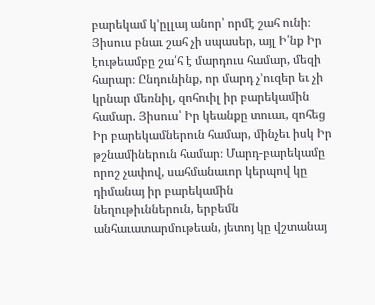բարեկամ կ՚ըլլայ անոր՝ որմէ շահ ունի։ Յիսուս բնաւ շահ չի սպասեր, այլ Ի՛նք Իր էութեամբը շա՛հ է մարդուս համար, մեզի հարար։ Ընդունինք, որ մարդ չ՚ուզեր եւ չի կրնար մեռնիլ, զոհուիլ իր բարեկամին համար. Յիսուս՝ Իր կեանքը տուաւ, զոհեց Իր բարեկամներուն համար, մինչեւ իսկ Իր թշնամիներուն համար։ Մարդ-բարեկամը որոշ չափով, սահմանաւոր կերպով կը դիմանայ իր բարեկամին նեղութիւններուն, երբեմն անհաւատարմութեան, յետոյ կը վշտանայ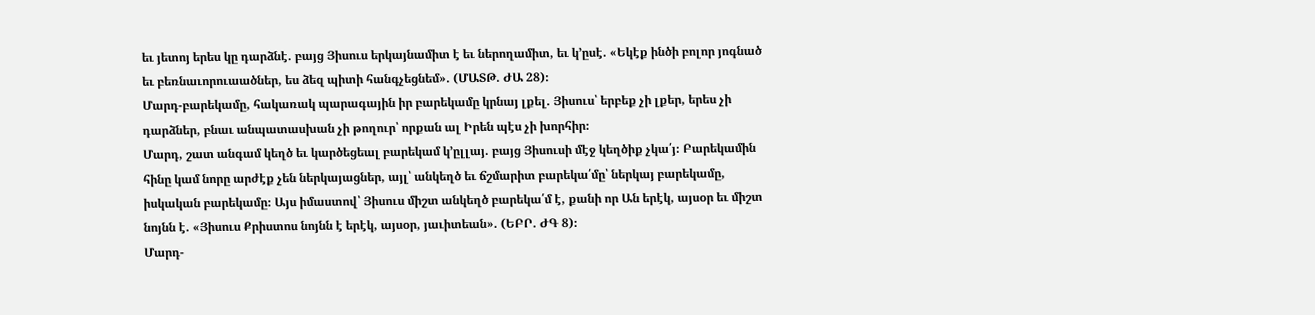եւ յետոյ երես կը դարձնէ. բայց Յիսուս երկայնամիտ է եւ ներողամիտ, եւ կ՚ըսէ. «Եկէք ինծի բոլոր յոգնած եւ բեռնաւորուաածներ, ես ձեզ պիտի հանգչեցնեմ». (ՄԱՏԹ. ԺԱ 28)։
Մարդ-բարեկամը, հակառակ պարագային իր բարեկամը կրնայ լքել. Յիսուս՝ երբեք չի լքեր, երես չի դարձներ, բնաւ անպատասխան չի թողուր՝ որքան ալ Իրեն պէս չի խորհիր։
Մարդ, շատ անգամ կեղծ եւ կարծեցեալ բարեկամ կ՚ըլլայ. բայց Յիսուսի մէջ կեղծիք չկա՛յ։ Բարեկամին հինը կամ նորը արժէք չեն ներկայացներ, այլ՝ անկեղծ եւ ճշմարիտ բարեկա՛մը՝ ներկայ բարեկամը, իսկական բարեկամը։ Այս իմաստով՝ Յիսուս միշտ անկեղծ բարեկա՛մ է, քանի որ Ան երէկ, այսօր եւ միշտ նոյնն է. «Յիսուս Քրիստոս նոյնն է երէկ, այսօր, յաւիտեան». (ԵԲՐ. ԺԳ 8)։
Մարդ-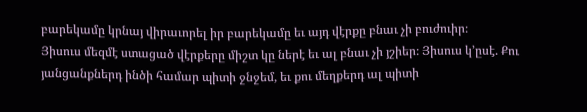բարեկամը կրնայ վիրաւորել իր բարեկամը եւ այդ վէրքը բնաւ չի բուժուիր։
Յիսուս մեզմէ ստացած վէրքերը միշտ կը ներէ եւ ալ բնաւ չի յշիեր։ Յիսուս կ՚ըսէ. Քու յանցանքներդ ինծի համար պիտի ջնջեմ, եւ քու մեղքերդ ալ պիտի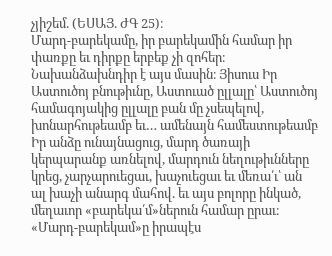չյիշեմ. (ԵՍԱՅ. ԺԳ 25)։
Մարդ-բարեկամը, իր բարեկամին համար իր փառքը եւ դիրքը երբեք չի զոհեր։ Նախանձախնդիր է այս մասին։ Յիսուս Իր Աստուծոյ բնութիւնը, Աստուած ըլլալը՝ Աստուծոյ համագոյակից ըլլալը բան մը չսեպելով, խոնարհութեամբ եւ… ամենայն համեստութեամբ Իր անձը ունայնացուց, մարդ ծառայի կերպարանք առնելով, մարդուն նեղութիւնները կրեց, չարչարուեցաւ, խաչուեցաւ եւ մեռա՛ւ՝ ան ալ խաչի անարգ մահով. եւ այս բոլորը ինկած, մեղաւոր «բարեկա՛մ»ներուն համար ըրաւ։
«Մարդ-բարեկամ»ը իրապէս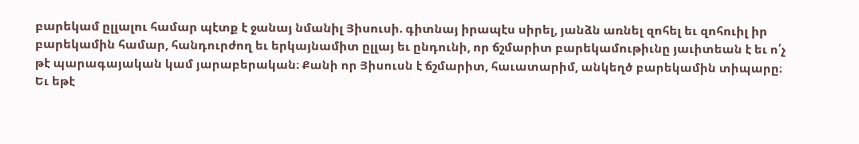բարեկամ ըլլալու համար պէտք է ջանայ նմանիլ Յիսուսի. գիտնայ իրապէս սիրել, յանձն առնել զոհել եւ զոհուիլ իր բարեկամին համար, հանդուրժող եւ երկայնամիտ ըլլայ եւ ընդունի, որ ճշմարիտ բարեկամութիւնը յաւիտեան է եւ ո՛չ թէ պարագայական կամ յարաբերական։ Քանի որ Յիսուսն է ճշմարիտ, հաւատարիմ, անկեղծ բարեկամին տիպարը։ Եւ եթէ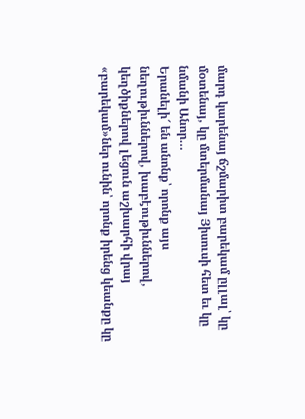մարդ կարենայ ճշմարիտ բարեկամ ըլլալ՝ կը մօտենայ, կը մտերմանայ Յիսուսի հետ եւ կը նմանի Անոր…
Երանելի՜ են անոնք՝ որոնք այս նեղութիւններով, խաբէութիւններով, կեղծիքներով լեցուն աշխարհի վրայ «բարեկամ»ներ ունին՝ որոնք իրենց կեանքը կը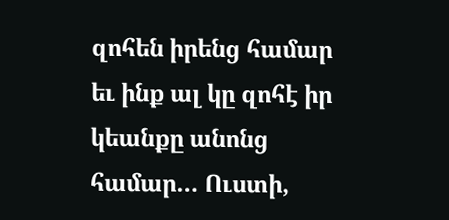զոհեն իրենց համար եւ ինք ալ կը զոհէ իր կեանքը անոնց համար… Ուստի,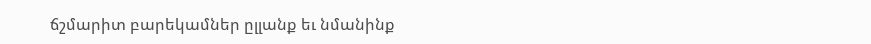ճշմարիտ բարեկամներ ըլլանք եւ նմանինք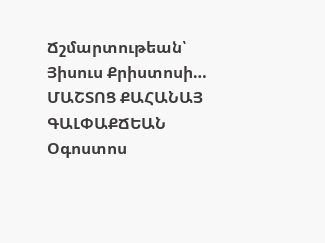Ճշմարտութեան՝ Յիսուս Քրիստոսի…
ՄԱՇՏՈՑ ՔԱՀԱՆԱՅ ԳԱԼՓԱՔՃԵԱՆ
Օգոստոս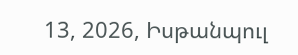13, 2026, Իսթանպուլ